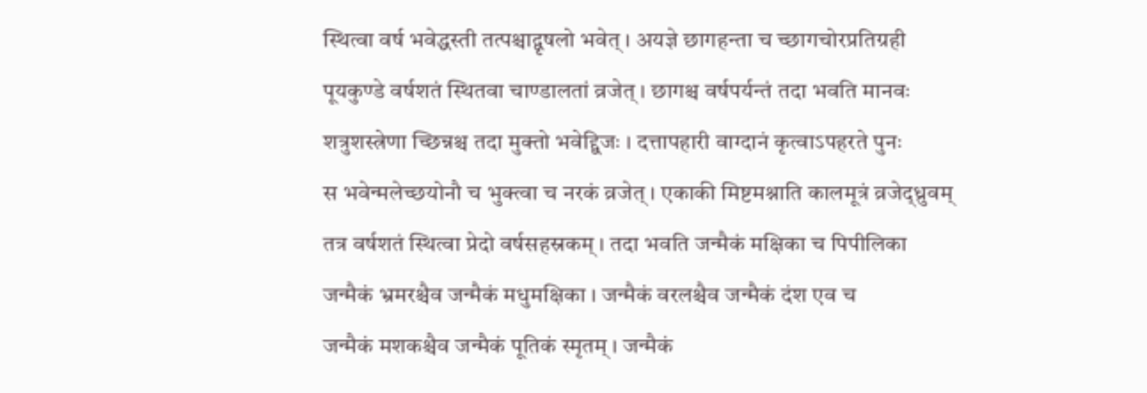स्थित्वा वर्ष भवेद्धस्ती तत्पश्चाद्वृषलो भवेत् । अयज्ञे छागहन्ता च च्छागचोरप्रतिग्रही
पूयकुण्डे वर्षशतं स्थितवा चाण्डालतां व्रजेत् । छागश्च वर्षपर्यन्तं तदा भवति मानवः
शत्रुशस्त्रेणा च्छिन्नश्च तदा मुक्तो भवेद्द्विजः । दत्तापहारी वाग्दानं कृत्वाऽपहरते पुनः
स भवेन्मलेच्छयोनौ च भुक्त्वा च नरकं व्रजेत् । एकाकी मिष्टमश्नाति कालमूत्रं व्रजेद्ध्रुवम्
तत्र वर्षशतं स्थित्वा प्रेदो वर्षसहस्रकम् । तदा भवति जन्मैकं मक्षिका च पिपीलिका
जन्मैकं भ्रमरश्चैव जन्मैकं मधुमक्षिका । जन्मैकं वरलश्चैव जन्मैकं दंश एव च
जन्मैकं मशकश्चैव जन्मैकं पूतिकं स्मृतम् । जन्मैकं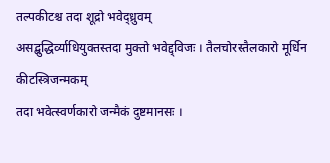तल्पकीटश्च तदा शूद्रो भवेद्ध्रुवम्
असद्बुद्धिर्व्याधियुक्तस्तदा मुक्तो भवेद्द्विजः । तैलचोरस्तैलकारो मूर्धिन कीटस्त्रिजन्मकम्
तदा भवेत्स्वर्णकारो जन्मैकं दुष्टमानसः ।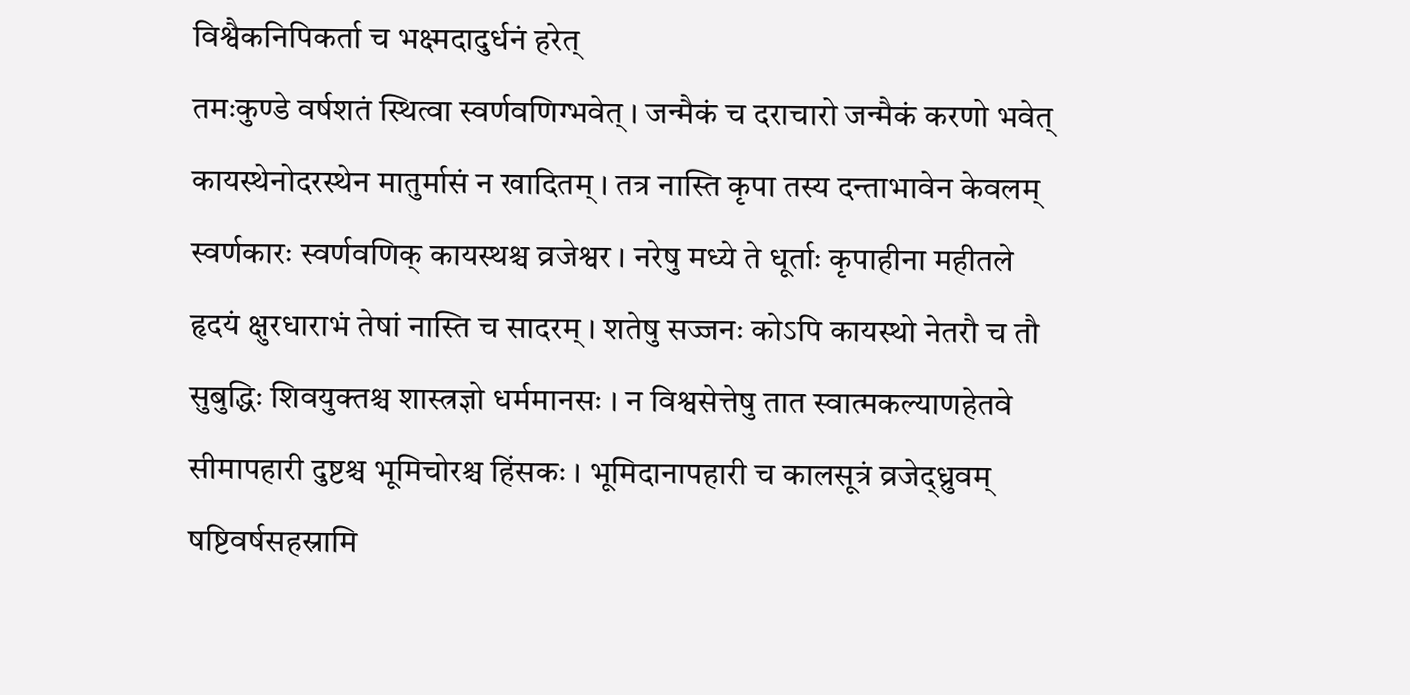विश्वैकनिपिकर्ता च भक्ष्मदादुर्धनं हरेत्
तमःकुण्डे वर्षशतं स्थित्वा स्वर्णवणिग्भवेत् । जन्मैकं च दराचारो जन्मैकं करणो भवेत्
कायस्थेनोदरस्थेन मातुर्मासं न खादितम् । तत्र नास्ति कृपा तस्य दन्ताभावेन केवलम्
स्वर्णकारः स्वर्णवणिक् कायस्थश्च व्रजेश्वर । नरेषु मध्ये ते धूर्ताः कृपाहीना महीतले
हृदयं क्षुरधाराभं तेषां नास्ति च सादरम् । शतेषु सज्जनः कोऽपि कायस्थो नेतरौ च तौ
सुबुद्धिः शिवयुक्तश्च शास्त्रज्ञो धर्ममानसः । न विश्वसेत्तेषु तात स्वात्मकल्याणहेतवे
सीमापहारी दुष्टश्च भूमिचोरश्च हिंसकः । भूमिदानापहारी च कालसूत्रं व्रजेद्ध्रुवम्
षष्टिवर्षसहस्रामि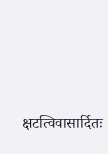क्षटत्विवासार्दितः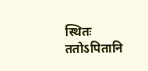स्थितः ततोऽपितानि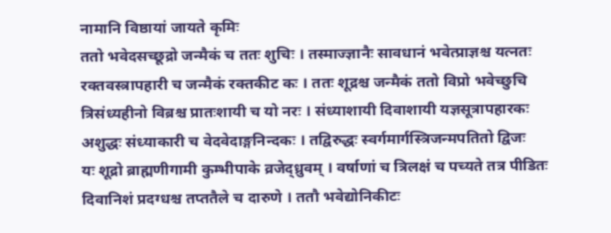नामानि विष्ठायां जायते कृमिः
ततो भवेदसच्छूद्रो जन्मैकं च ततः शुचिः । तस्माज्ज्ञानैः सावधानं भवेत्प्राज्ञश्च यत्नतः
रक्तवस्त्रापहारी च जन्मैकं रक्तकीट कः । ततः शूद्रश्च जन्मैकं ततो विप्रो भवेच्छुचि
त्रिसंध्यहीनो विब्रश्च प्रातःशायी च यो नरः । संध्याशायी दिवाशायी यज्ञसूत्रापहारकः
अशुद्धः संध्याकारी च वेदवेदाङ्गनिन्दकः । तद्विरुद्धः स्वर्गमार्गस्त्रिजन्मपतितो द्विजः
यः शूद्रो ब्राह्मणीगामी कुम्भीपाके व्रजेद्ध्रुवम् । वर्षाणां च त्रिलक्षं च पच्यते तत्र पीडितः
दिवानिशं प्रदग्धश्च तप्ततैले च दारुणे । ततौ भवेद्योनिकीटः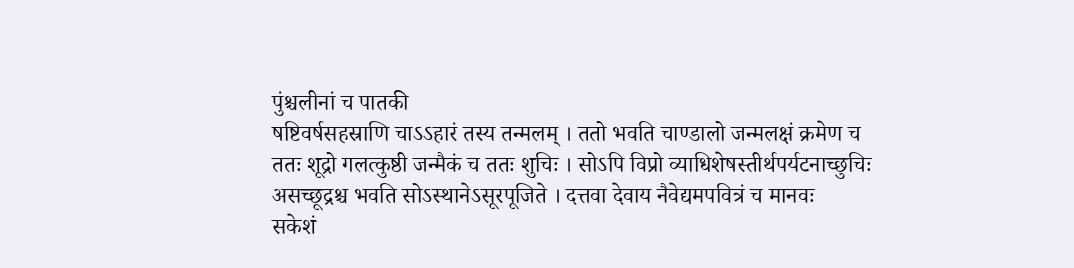पुंश्चलीनां च पातकी
षष्टिवर्षसहस्राणि चाऽऽहारं तस्य तन्मलम् । ततो भवति चाण्डालो जन्मलक्षं क्रमेण च
ततः शूद्रो गलत्कुष्ठी जन्मैकं च ततः शुचिः । सोऽपि विप्रो व्याधिशेषस्तीर्थपर्यटनाच्छुचिः
असच्छूद्रश्च भवति सोऽस्थानेऽसूरपूजिते । दत्तवा देवाय नैवेद्यमपवित्रं च मानवः
सकेशं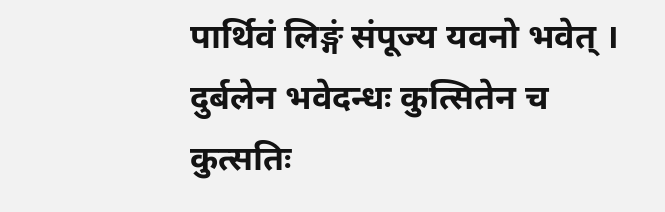पार्थिवं लिङ्गं संपूज्य यवनो भवेत् । दुर्बलेन भवेदन्धः कुत्सितेन च कुत्सतिः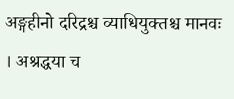अङ्गहीनो दरिद्रश्च व्याधियुक्तश्च मानवः । अश्रद्धया च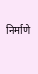निर्माणे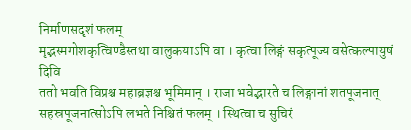निर्माणसदृशं फलम्
मृद्भस्मगोशकृत्विण्डैस्तथा वालुकयाऽपि वा । कृत्वा लिङ्गं सकृत्पूज्य वसेत्कल्पायुषं दिवि
ततो भवति विप्रश्च महाब्रज्ञश्च भूमिमान् । राजा भवेद्भारते च लिङ्गानां शतपूजनात्
सहस्रपूजनात्सोऽपि लभते निश्चितं फलम् । स्थित्वा च सुचिरं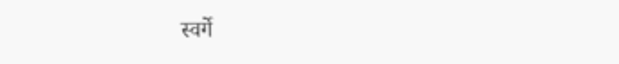स्वर्गे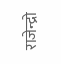राजेन्द्रो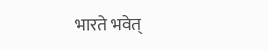भारते भवेत्